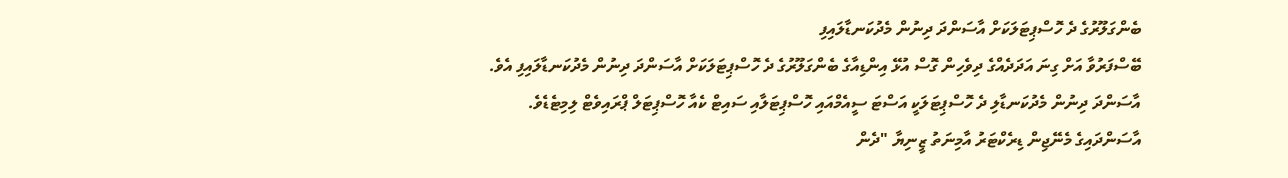ބެންގަލޫރުގެ ދެ ހޮސްޕިޓަލަކަށް އާސަންދަ ދިނުން މެދުކަނޑާލައިފި
ބޭސްފަރުވާ އަށް ގިނަ އަދަދެއްގެ ދިވެހިން ގޮސް އުޅޭ އިންޑިއާގެ ބެންގަލޫރުގެ ދެ ހޮސްޕިޓަލަކަށް އާސަންދަ ދިނުން މެދުކަނޑާލައިފި އެވެ.
އާސަންދަ ދިނުން މެދުކަނޑާލި ދެ ހޮސްޕިޓަލަކީ އަސްޓަ ސީއެމްއައި ހޮސްޕިޓަލާއި ސައިޓް ކެއާ ހޮސްޕިޓަލް ޕްރައިވެޓް ލިމިޓެޑެވެ.
އާސަންދައިގެ މެނޭޖިން ޑިރެކްޓަރު އާމިނަތު ޒީނިޔާ "ދެން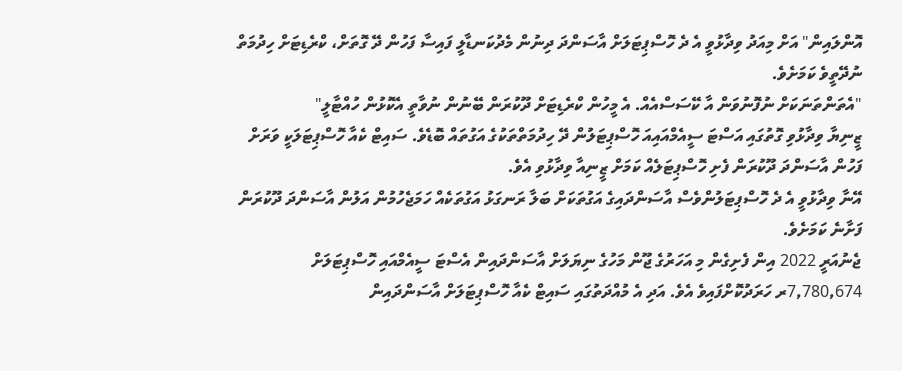އޮންލައިން" އަށް މިއަދު ވިދާޅުވީ އެ ދެ ހޮސްޕިޓަލަށް އާސަންދަ ދިނުން މެދުކަނޑާލީ ފައިސާ ފަހުން ދޭ ގޮތަށް، ކްރެޑިޓަށް ހިދުމަތް ނުދޭތީވެ ކަމަށެވެ.
"އެތަންތަނަކަށް ނުފޮނުވަން އާ ކޭސަސްއެއް. އެ މީހުން ކްރެޑިޓަށް ދޫކުރަން ބޭނުން ނުވާތީ އެކޮޅުން ހުއްޓާލީ"
ޒީނިޔާ ވިދާޅުވި ގޮތުގައި އަސްޓަ ސީއެމްއައިއަ ހޮސްޕިޓަލުން ދޭ ހިދުމަތްތަކުގެ އަގުތައް ބޮޑެވެ. ސައިޓް ކެއާ ހޮސްޕިޓަލަކީ ވަރަށް ފަހުން އާސަންދަ ދޫކުރަން ފެށި ހޮސްޕިޓަލެއް ކަމަށް ޒީނިއާ ވިދާޅުވި އެވެ.
އޭނާ ވިދާޅުވީ އެ ދެ ހޮސްޕިޓަލުންވެސް އާސަންދައިގެ އަގުތަކަށް ބަލާ ރަނގަޅު އަގުތަކެއް ހަމަޖެހުމުން އަލުން އާސަންދަ ދޫކުރަން ފަށާނެ ކަމަށެވެ.
ޖެނުއަރީ 2022 އިން ފެށިގެން މި އަހަރުގެ ޖޫން މަހުގެ ނިޔަލަށް އާސަންދައިން އެސްޓަ ސީއެމްއައި ހޮސްޕިޓަލަށް 7,780,674ރ ހަރަދުކޮށްފައިވެ އެވެ. އަދި އެ މުއްދަތުގައި ސައިޓް ކެއާ ހޮސްޕިޓަލަށް އާސަންދައިން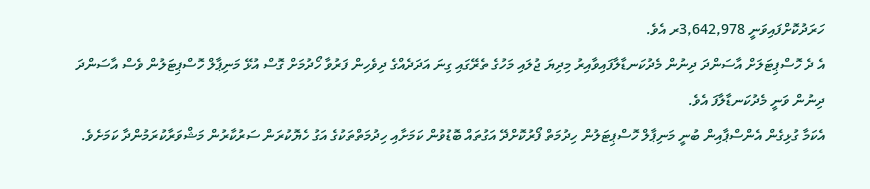ހަރަދުކޮށްފައިވަނީ 3,642,978ރ އެވެ.
އެ ދެ ހޮސްޕިޓަލަށް އާސަންދަ ދިނުން މެދުކަނޑާލާފައިވާއިރު މިދިޔަ ޖުލައި މަހުގެ ތެރޭގައި ގިނަ އަދަދެއްގެ ދިވެހިން ފަރުވާ ހޯދުމަށް ގޮސް އުޅޭ މަނިޕާލް ހޮސްޕިޓަލުން ވެސް އާސަންދަ ދިނުން ވަނީ މެދުކަނޑާލާފަ އެވެ.
އެކަމާ ގުޅިގެން އެންސްޕާއިން ބުނީ މަނިޕާލް ހޮސްޕިޓަލުން ހިދުމަތް ފޯރުކޮށްދޭ އަގުތައް ބޮޑުވުން ކަމަށާއި ހިދުމަތްތަކުގެ އަގު ހެޔޮކުރަން ސަރުކާރުން މަޝްވަރާކުރަމުންދާ ކަމަށެވެ.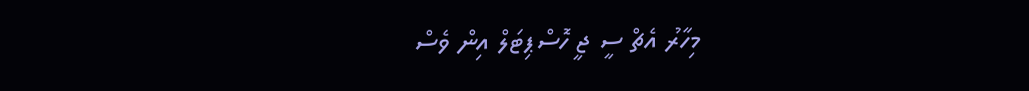މިހާރު އެޗް ސީ ޖީ ހޮސްޕިޓަލް އިން ވެސް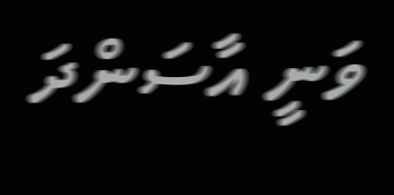ވަނީ އާސަންދަ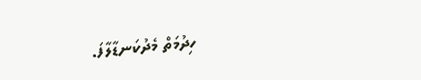ހިދުމަތް މެދުކަނޑާލާފަ.